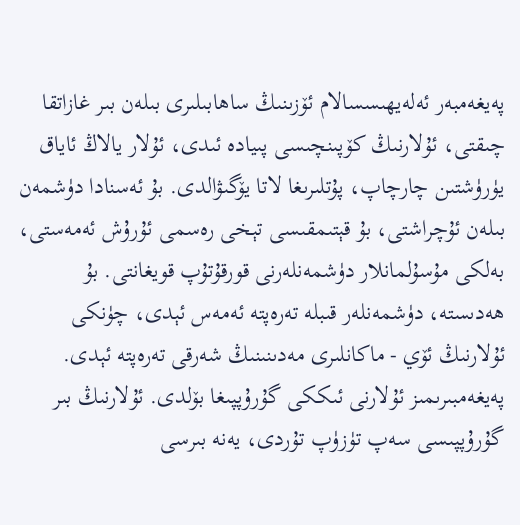پەيغەمبەر ئەلەيھىسسالام ئۆزىنىڭ ساھابىلىرى بىلەن بىر غازاتقا چىقتى، ئۇلارنىڭ كۆپىنچىسى پىيادە ئىدى، ئۇلار يالاڭ ئاياق يۈرۈشتىن چارچاپ، پۇتلىرىغا لاتا يۆگىۋالدى. بۇ ئەسنادا دۈشمەن بىلەن ئۇچراشتى، بۇ قېتىمقىسى تېخى رەسمى ئۇرۇش ئەمەستى، بەلكى مۇسۇلمانلار دۈشمەنلەرنى قورقۇتۇپ قويغانتى. بۇ ھەدىستە، دۈشمەنلەر قىبلە تەرەپتە ئەمەس ئېدى، چۈنكى ئۇلارنىڭ ئۆي - ماكانلىرى مەدىنىنىڭ شەرقى تەرەپتە ئېدى. پەيغەمبىرىمىز ئۇلارنى ئىككى گۇرۇپپىغا بۆلدى. ئۇلارنىڭ بىر گۇرۇپپىسى سەپ تۈزۈپ تۇردى، يەنە بىرسى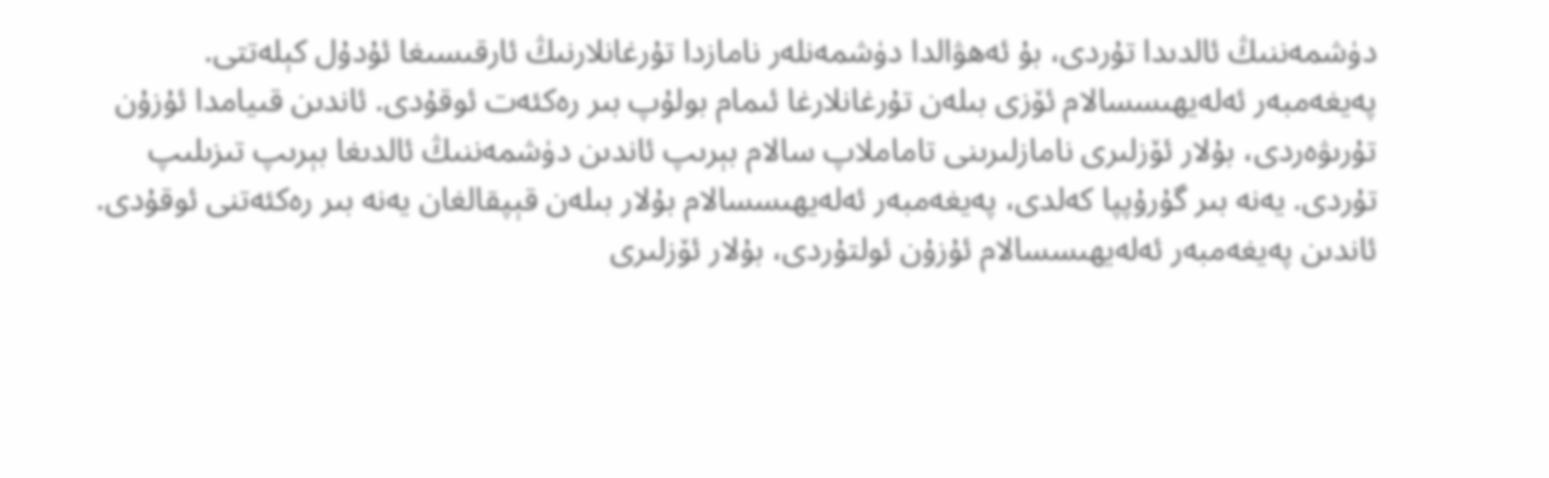دۈشمەننىڭ ئالدىدا تۇردى، بۇ ئەھۋالدا دۈشمەنلەر نامازدا تۇرغانلارنىڭ ئارقىسىغا ئۇدۇل كېلەتتى. پەيغەمبەر ئەلەيھىسسالام ئۆزى بىلەن تۇرغانلارغا ئىمام بولۇپ بىر رەكئەت ئوقۇدى. ئاندىن قىيامدا ئۇزۇن تۇرىۋەردى، بۇلار ئۆزلىرى نامازلىرىنى تاماملاپ سالام بېرىپ ئاندىن دۈشمەننىڭ ئالدىغا بېرىپ تىزىلىپ تۇردى. يەنە بىر گۇرۇپپا كەلدى، پەيغەمبەر ئەلەيھىسسالام بۇلار بىلەن قېپقالغان يەنە بىر رەكئەتنى ئوقۇدى. ئاندىن پەيغەمبەر ئەلەيھىسسالام ئۇزۇن ئولتۇردى، بۇلار ئۆزلىرى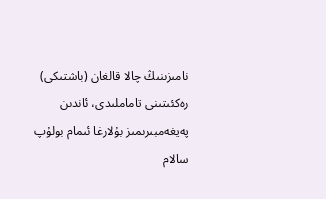نامىزىنىڭ چالا قالغان (باشتىكى) رەكئىتىنى تاماملىدى، ئاندىن پەيغەمبىرىمىز بۇلارغا ئىمام بولۇپ سالام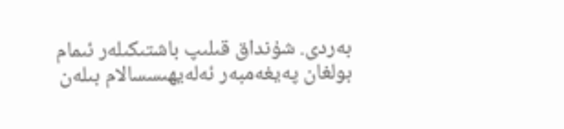بەردى. شۇنداق قىلىپ باشتىكىلەر ئىمام بولغان پەيغەمبەر ئەلەيھىسسالام بىلەن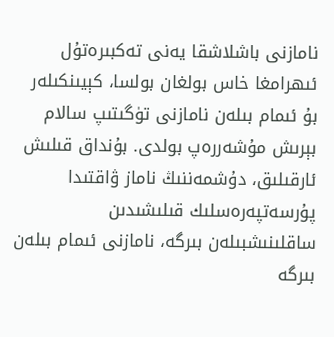نامازنى باشلاشقا يەنى تەكبىرەتۇل ئىھرامغا خاس بولغان بولسا، كېيىنكىلەر بۇ ئىمام بىلەن نامازنى تۈگىتىپ سالام بېرىش مۇشەررەپ بولدى. بۇنداق قىلىش ئارقىلىق، دۇشمەننىڭ ناماز ۋاقتىدا پۇرسەتپەرەسلىك قىلىشىدىن ساقلىنىشبىلەن بىرگە، نامازنى ئىمام بىلەن بىرگە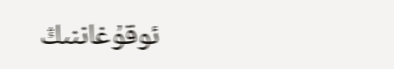ئوقۇغاننىڭ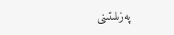پەزىلىتىنى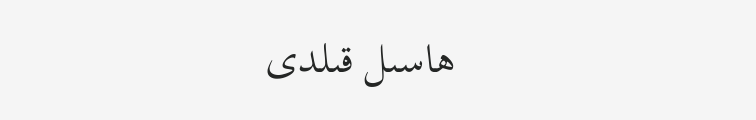ھاسىل قىلدى